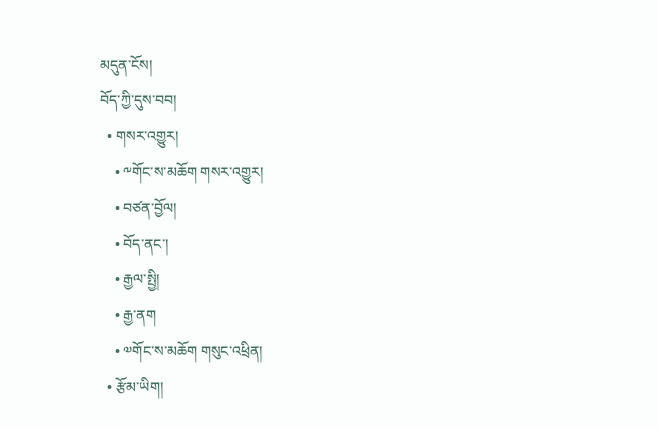མདུན་ངོས།
བོད་ཀྱི་དུས་བབ།
  • གསར་འགྱུར།
    • ༸གོང་ས་མཆོག གསར་འགྱུར།
    • བཙན་བྱོལ།
    • བོད་ནང་།
    • རྒྱལ་སྤྱི།
    • རྒྱ་ནག
    • ༧གོང་ས་མཆོག གསུང་འཕྲིན།
  • རྩོམ་ཡིག།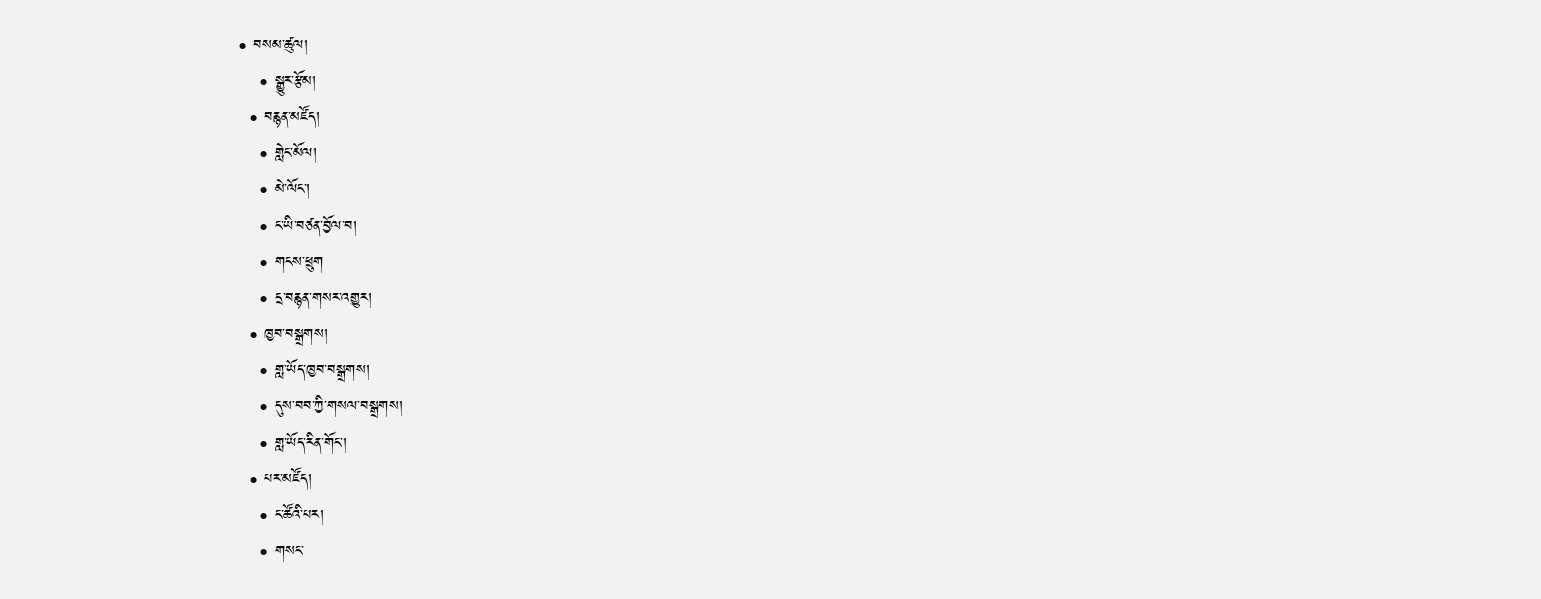• བསམ་ཚུལ།
    • སྒྱུར་རྩོམ།
  • བརྙན་མཛོད།
    • གླེང་མོལ།
    • མེ་ལོང་།
    • ང་ཡི་བཙན་བྱོལ་བ།
    • གངས་ཕྲུག
    • དྲ་བརྙན་གསར་འགྱུར།
  • ཁྱབ་བསྒྲགས།
    • གླ་ཡོད་ཁྱབ་བསྒྲགས།
    • དུས་བབ་ཀྱི་གསལ་བསྒྲགས།
    • གླ་ཡོད་རིན་གོང་།
  • པར་མཛོད།
    • ང་ཚོའི་པར།
    • གསང་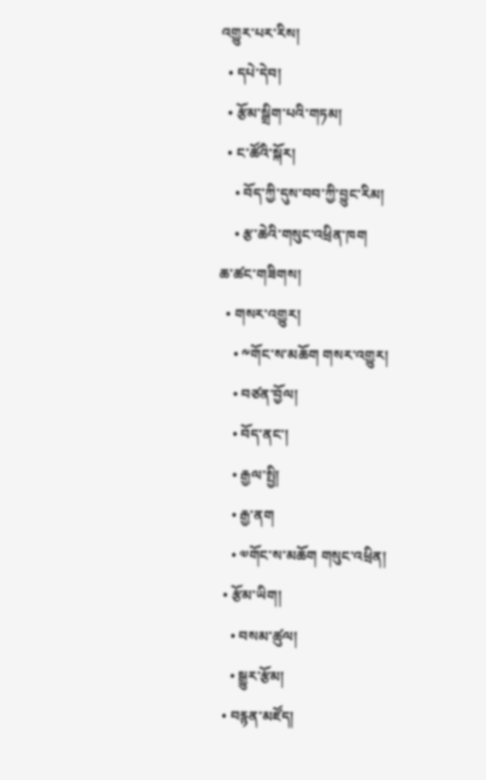འགྱུར་པར་རིས།
  • དཔེ་དེབ།
  • རྩོམ་སྒྲིག་པའི་གཏམ།
  • ང་ཚོའི་སྐོར།
    • བོད་ཀྱི་དུས་བབ་ཀྱི་བྱུང་རིམ།
    • རྩ་ཆེའི་གསུང་འཕྲིན་ཁག
ཆ་ཚང་གཟིགས།
  • གསར་འགྱུར།
    • ༸གོང་ས་མཆོག གསར་འགྱུར།
    • བཙན་བྱོལ།
    • བོད་ནང་།
    • རྒྱལ་སྤྱི།
    • རྒྱ་ནག
    • ༧གོང་ས་མཆོག གསུང་འཕྲིན།
  • རྩོམ་ཡིག།
    • བསམ་ཚུལ།
    • སྒྱུར་རྩོམ།
  • བརྙན་མཛོད།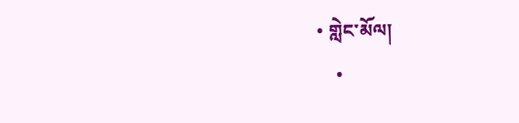• གླེང་མོལ།
    •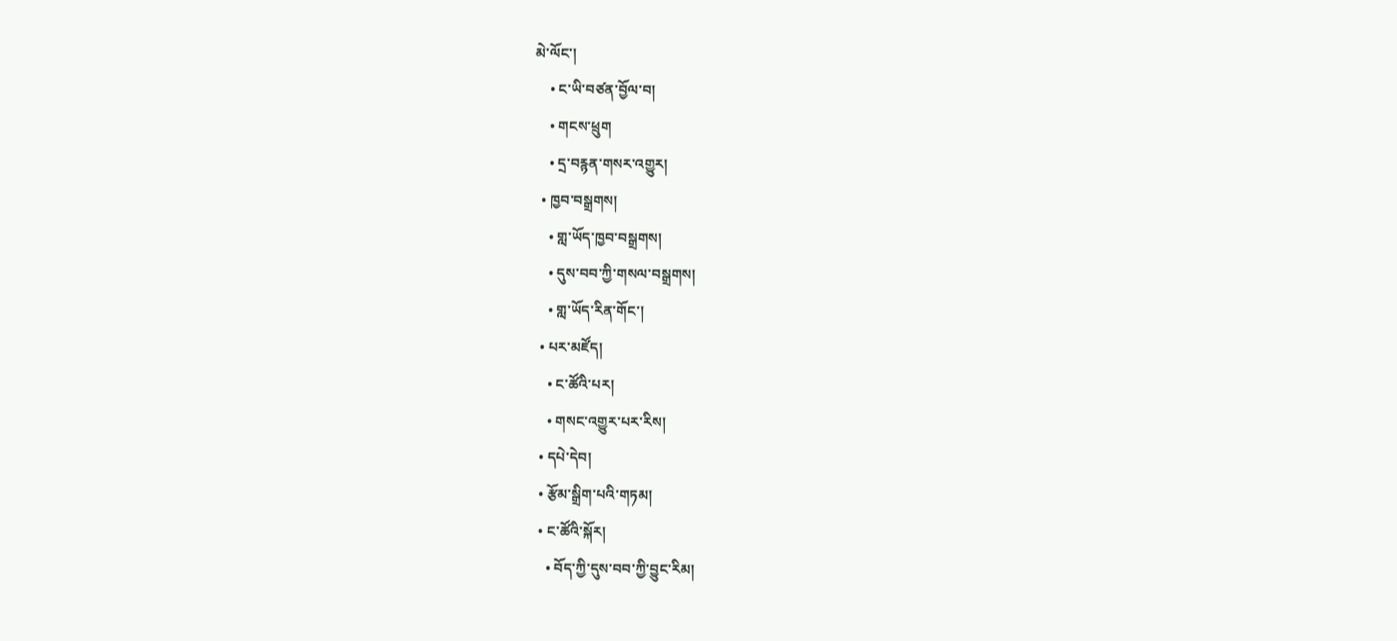མེ་ལོང་།
    • ང་ཡི་བཙན་བྱོལ་བ།
    • གངས་ཕྲུག
    • དྲ་བརྙན་གསར་འགྱུར།
  • ཁྱབ་བསྒྲགས།
    • གླ་ཡོད་ཁྱབ་བསྒྲགས།
    • དུས་བབ་ཀྱི་གསལ་བསྒྲགས།
    • གླ་ཡོད་རིན་གོང་།
  • པར་མཛོད།
    • ང་ཚོའི་པར།
    • གསང་འགྱུར་པར་རིས།
  • དཔེ་དེབ།
  • རྩོམ་སྒྲིག་པའི་གཏམ།
  • ང་ཚོའི་སྐོར།
    • བོད་ཀྱི་དུས་བབ་ཀྱི་བྱུང་རིམ།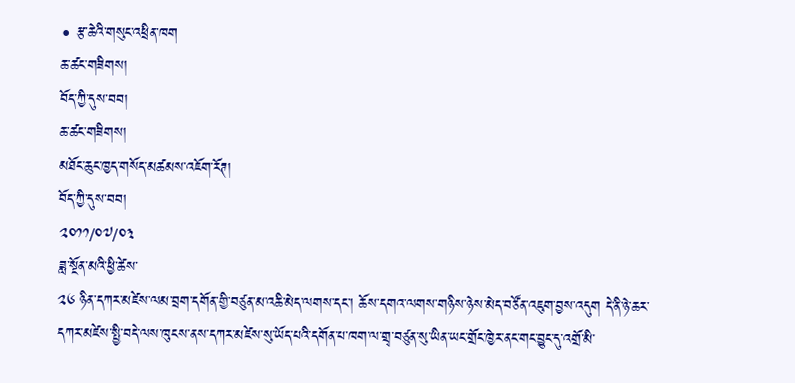• རྩ་ཆེའི་གསུང་འཕྲིན་ཁག
ཆ་ཚང་གཟིགས།
བོད་ཀྱི་དུས་བབ།
ཆ་ཚང་གཟིགས།
མཐོང་ཆུང་ཁྱད་གསོད་མཚམས་འཇོག་རོཊ།
བོད་ཀྱི་དུས་བབ།
༢༠༡༡/༠༧/༠༣
ཟླ་སྔོན་མའི་ཕྱི་ཚེས་
༢༦ ཉིན་དཀར་མཛེས་ལམ་བྲག་དགོན་གྱི་བཙུན་མ་འཆི་མེད་ལགས་དང་། ཆོས་དགའ་ལགས་གཉིས་ཉེས་མེད་བཙོན་འཇུག་བྱས་འདུག དེ་ནི་ཉེ་ཆར་དཀར་མཛེས་སྤྱི་བདེ་ལས་ཁུངས་ནས་དཀར་མཛེས་སུ་ཡོད་པའི་དགོན་པ་ཁག་ལ་གྲྭ་བཙུན་སུ་ཡིན་ཡང་གྲོང་ཁྱེར་ནང་གང་བྱུང་དུ་འགྲོ་མི་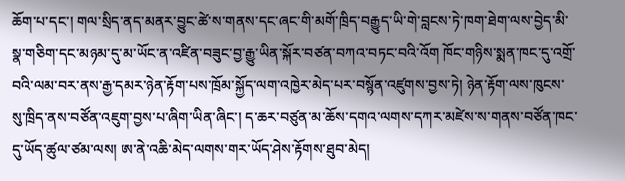ཆོག་པ་དང་། གལ་སྲིད་ནད་མནར་བྱུང་ཚེ་ས་གནས་དང་ཞང་གི་མགོ་ཁྲིད་བརྒྱུད་ཡི་གེ་བླངས་ཏེ་ཁག་ཐེག་ལས་བྱེད་མི་སྣ་གཅིག་དང་མཉམ་དུ་མ་ཡོང་ན་འཛིན་བཟུང་བྱ་རྒྱུ་ཡིན་སྐོར་བཙན་བཀའ་བཏང་བའི་འོག ཁོང་གཉིས་སྨན་ཁང་དུ་འགྲོ་བའི་ལམ་བར་ནས་རྒྱ་དམར་ཉེན་རྟོག་པས་ཁྲོམ་སྐྱོད་ལག་འཁྱེར་མེད་པར་བསྙོན་འཛུགས་བྱས་ཏེ། ཉེན་རྟོག་ལས་ཁུངས་སུ་ཁྲིད་ནས་བཙོན་འཇུག་བྱས་པ་ཞིག་ཡིན་ཞིང་། ད་ཆར་བཙུན་མ་ཆོས་དགའ་ལགས་དཀར་མཛེས་ས་གནས་བཙོན་ཁང་དུ་ཡོད་ཚུལ་ཙམ་ལས། ཨ་ནེ་འཆི་མེད་ལགས་གར་ཡོད་ཤེས་རྟོགས་ཐུབ་མེད།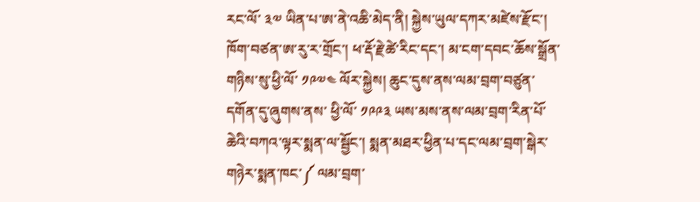རང་ལོ་ ༣༧ ཡིན་པ་ཨ་ནེ་འཆི་མེད་ནི། སྐྱེས་ཡུལ་དཀར་མཛེས་རྫོང་། ཁོག་བཙན་ཨ་རུ་ར་གྲོང་། ཕ་རྡོ་རྗེ་ཚེ་རིང་དང་། མ་ངག་དབང་ཆོས་སྒྲོན་གཉིས་སུ་ཕྱི་ལོ་ ༡༩༧༤ ལོར་སྐྱེས། ཆུང་དུས་ནས་ལམ་བྲག་བཙུན་དགོན་དུ་ཞུགས་ནས་ ཕྱི་ལོ་ ༡༩༩༣ ཡས་མས་ནས་ལམ་བྲག་རིན་པོ་ཆེའི་བཀའ་ལྟར་སྨན་ལ་སྦྱོང་། སྨན་མཐར་ཕྱིན་པ་དང་ལམ་བྲག་སྒེར་གཉེར་སྨན་ཁང་༼ ལམ་བྲག་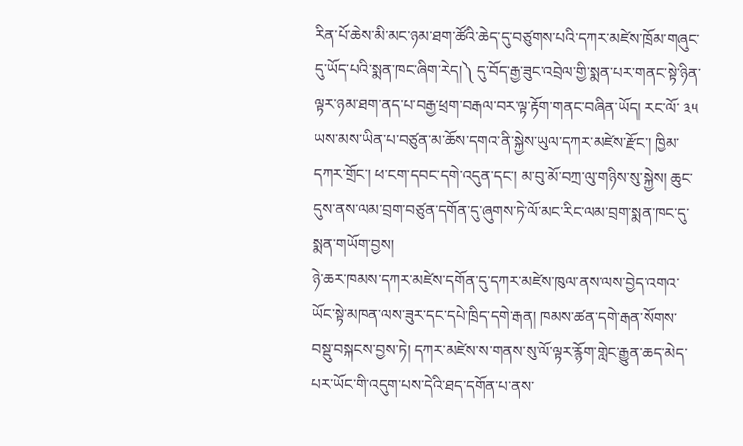རིན་པོ་ཆེས་མི་མང་ཉམ་ཐག་ཚོའི་ཆེད་དུ་བཙུགས་པའི་དཀར་མཛེས་ཁྲོམ་གཞུང་དུ་ཡོད་པའི་སྨན་ཁང་ཞིག་རེད།༽ དུ་བོད་རྒྱ་ཟུང་འབྲེལ་གྱི་སྨན་པར་གནང་སྟེ་ཉིན་ལྟར་ཉམ་ཐག་ནད་པ་བརྒྱ་ཕྲག་བརྒལ་བར་ལྟ་རྟོག་གནང་བཞིན་ཡོད། རང་ལོ་ ༣༥ ཡས་མས་ཡིན་པ་བཙུན་མ་ཆོས་དགའ་ནི་སྐྱེས་ཡུལ་དཀར་མཛེས་རྫོང་། ཁྱིམ་དཀར་གྲོང་། ཕ་ངག་དབང་དགེ་འདུན་དང་། མ་བུ་མོ་བཀྲ་ལུ་གཉིས་སུ་སྐྱེས། ཆུང་དུས་ནས་ལམ་བྲག་བཙུན་དགོན་དུ་ཞུགས་ཏེ་ལོ་མང་རིང་ལམ་བྲག་སྨན་ཁང་དུ་སྨན་གཡོག་བྱས།
ཉེ་ཆར་ཁམས་དཀར་མཛེས་དགོན་དུ་དཀར་མཛེས་ཁུལ་ནས་ལས་བྱེད་འགའ་ཡོང་སྟེ་མཁན་ལས་ཟུར་དང་དཔེ་ཁྲིད་དགེ་རྒན། ཁམས་ཚན་དགེ་རྒན་སོགས་བསྡུ་བསྐངས་བྱས་ཏེ། དཀར་མཛེས་ས་གནས་སུ་ལོ་ལྟར་རྙོག་གླེང་རྒྱུན་ཆད་མེད་པར་ཡོང་གི་འདུག་པས་དེའི་ཐད་དགོན་པ་ནས་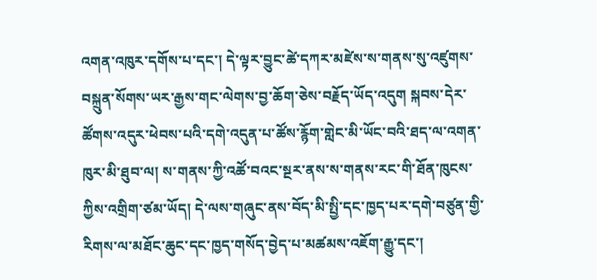འགན་འཁུར་དགོས་པ་དང་། དེ་ལྟར་བྱུང་ཚེ་དཀར་མཛེས་ས་གནས་སུ་འཛུགས་བསྐྲུན་སོགས་ཡར་རྒྱས་གང་ལེགས་བྱ་ཆོག་ཅེས་བརྗོད་ཡོད་འདུག སྐབས་དེར་ཚོགས་འདུར་ཕེབས་པའི་དགེ་འདུན་པ་ཚོས་རྙོག་གླེང་མི་ཡོང་བའི་ཐད་ལ་འགན་ཁུར་མི་ཐུབ་ལ། ས་གནས་ཀྱི་འཚོ་བའང་སྔར་ནས་ས་གནས་རང་གི་ཐོན་ཁུངས་ཀྱིས་འགྲིག་ཙམ་ཡོད། དེ་ལས་གཞུང་ནས་བོད་མི་སྤྱི་དང་ཁྱད་པར་དགེ་བཙུན་གྱི་རིགས་ལ་མཐོང་ཆུང་དང་ཁྱད་གསོད་བྱེད་པ་མཚམས་འཇོག་རྒྱུ་དང་།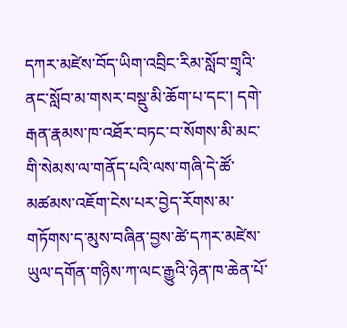དཀར་མཛེས་བོད་ཡིག་འབྲིང་རིམ་སློབ་གྲྭའི་ནང་སློབ་མ་གསར་བསྡུ་མི་ཆོག་པ་དང་། དགེ་རྒན་རྣམས་ཁ་འཐོར་བཏང་བ་སོགས་མི་མང་གི་སེམས་ལ་གནོད་པའི་ལས་གཞི་དེ་ཚོ་མཚམས་འཇོག་ངེས་པར་བྱེད་རོགས་མ་གཏོགས་ད་མུས་བཞིན་བྱས་ཚེ་དཀར་མཛེས་ཡུལ་དགོན་གཉིས་ཀ་ལང་རྒྱུའི་ཉེན་ཁ་ཆེན་པོ་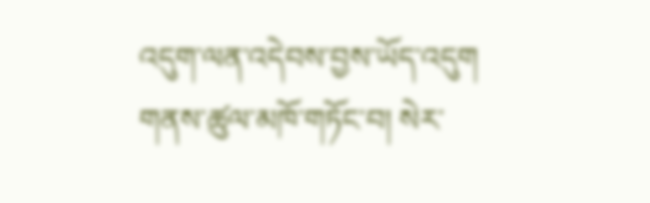འདུག་ལན་འདེབས་བྱས་ཡོད་འདུག
གནས་ཚུལ་མཁོ་གཏོང་བ། སེར་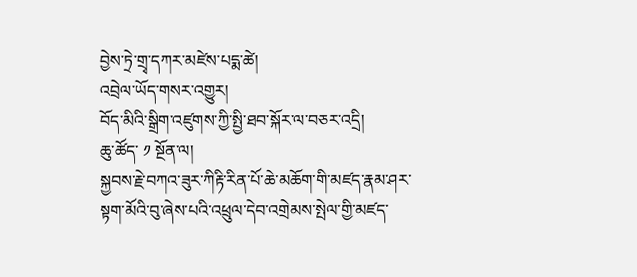བྱེས་ཏྲེ་གྲྭ་དཀར་མཛེས་པདྨ་ཚེ།
འབྲེལ་ཡོད་གསར་འགྱུར།
བོད་མིའི་སྒྲིག་འཛུགས་ཀྱི་སྤྱི་ཐབ་སྐོར་ལ་བཅར་འདྲི།
ཆུ་ཚོད་ ༡ སྔོན་ལ།
སྐྱབས་རྗེ་བཀའ་ཟུར་ཀིརྟི་རིན་པོ་ཆེ་མཆོག་གི་མཛད་རྣམ་ཤར་སྟག་མོའི་བུ་ཞེས་པའི་འཕྲུལ་དེབ་འགྲེམས་སྤེལ་གྱི་མཛད་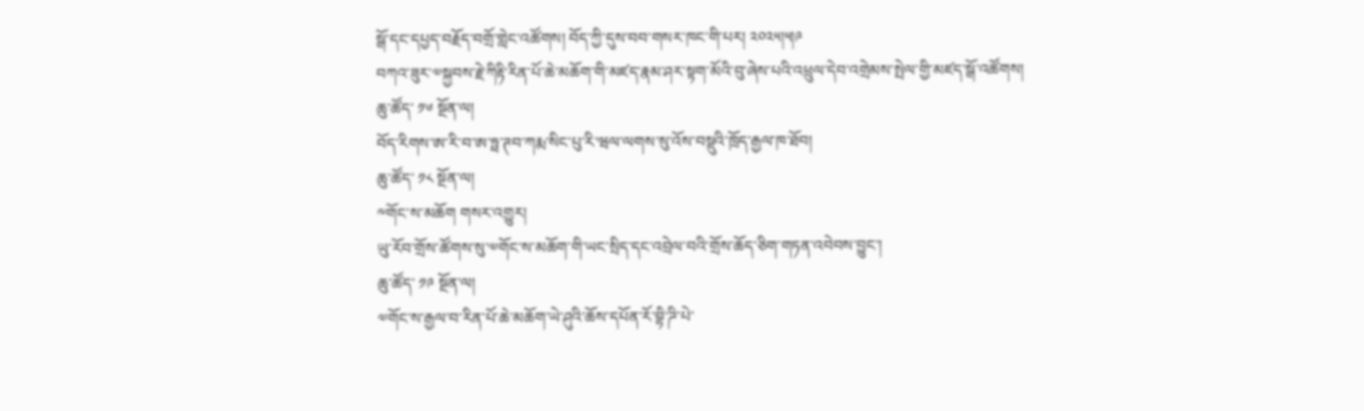སྒོ་དང་དཔྱད་བརྗོད་བགྲོ་གླེང་འཚོགས། བོད་ཀྱི་དུས་བབ་གསར་ཁང་གི་པར། ༢༠༢༥།༥།༩
བཀའ་ཟུར་༧སྐྱབས་རྗེ་ཀིརྟི་རིན་པོ་ཆེ་མཆོག་གི་མཛད་རྣམ་ཤར་སྟག་མོའི་བུ་ཞེས་པའི་འཕྲུལ་དེབ་འགྲེམས་སྤེལ་གྱི་མཛད་སྒོ་འཚོགས།
ཆུ་ཚོད་ ༡༦ སྔོན་ལ།
བོད་རིགས་ཨ་རི་བ་ཨ་ཧྥ་ཊབ་ཀརྨ་སིང་པུ་རི་ཝལ་ལགས་སུ་འོས་བསྡུའི་ཁྲོད་རྒྱལ་ཁ་ཐོབ།
ཆུ་ཚོད་ ༡༨ སྔོན་ལ།
༸གོང་ས་མཆོག གསར་འགྱུར།
ཡུ་རོབ་གྲོས་ཚོགས་སུ་༧གོང་ས་མཆོག་གི་ཡང་སྲིད་དང་འབྲེལ་བའི་གྲོས་ཆོད་ཅིག་གཏན་འབེབས་བྱུང་།
ཆུ་ཚོད་ ༡༩ སྔོན་ལ།
༧གོང་ས་རྒྱལ་བ་རིན་པོ་ཆེ་མཆོག་ཡེ་ཤུའི་ཆོས་དཔོན་རོ་བྷི་ཌི་པེ་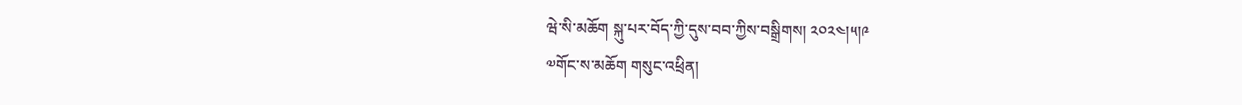ཝེ་སི་མཆོག སྐུ་པར་བོད་ཀྱི་དུས་བབ་ཀྱིས་བསྒྲིགས། ༢༠༢༤།༥།༩
༧གོང་ས་མཆོག གསུང་འཕྲིན།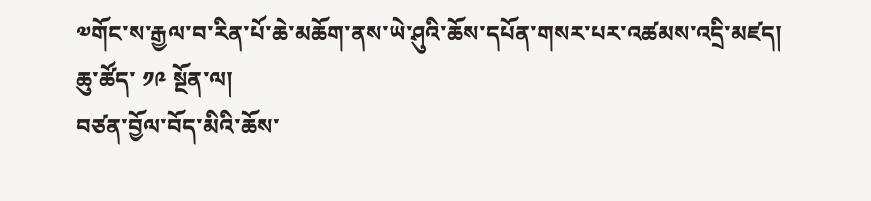༧གོང་ས་རྒྱལ་བ་རིན་པོ་ཆེ་མཆོག་ནས་ཡེ་ཤུའི་ཆོས་དཔོན་གསར་པར་འཚམས་འདྲི་མཛད།
ཆུ་ཚོད་ ༡༩ སྔོན་ལ།
བཙན་བྱོལ་བོད་མིའི་ཆོས་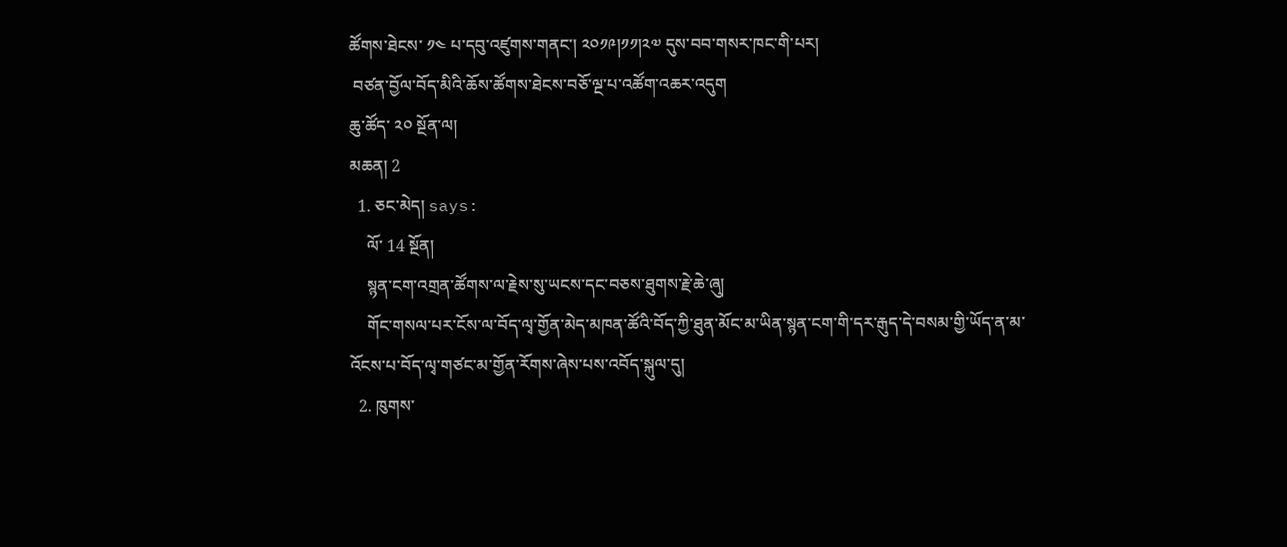ཚོགས་ཐེངས་ ༡༤ པ་དབུ་འཛུགས་གནང་། ༢༠༡༩།༡༡།༢༧ དུས་བབ་གསར་ཁང་གི་པར།
 བཙན་བྱོལ་བོད་མིའི་ཆོས་ཚོགས་ཐེངས་བཅོ་ལྔ་པ་འཚོག་འཆར་འདུག
ཆུ་ཚོད་ ༢༠ སྔོན་ལ།
མཆན། 2
  1. ཅང་མེད། says:
    ལོ་ 14 སྔོན།
    སྙན་ངག་འགྲན་ཚོགས་ལ་རྗེས་སུ་ཡངས་དང་བཅས་ཐུགས་རྗེ་ཆེ་ཞུ།
    གོང་གསལ་པར་ངོས་ལ་བོད་ལྭ་གྱོན་མེད་མཁན་ཚོའི་བོད་ཀྱི་ཐུན་མོང་མ་ཡིན་སྙན་ངག་གི་དར་རྒུད་དེ་བསམ་གྱི་ཡོད་ན་མ་འོངས་པ་བོད་ལྭ་གཙང་མ་གྱོན་རོགས་ཞེས་པས་འབོད་སྐུལ་དུ།
  2. ཁུགས་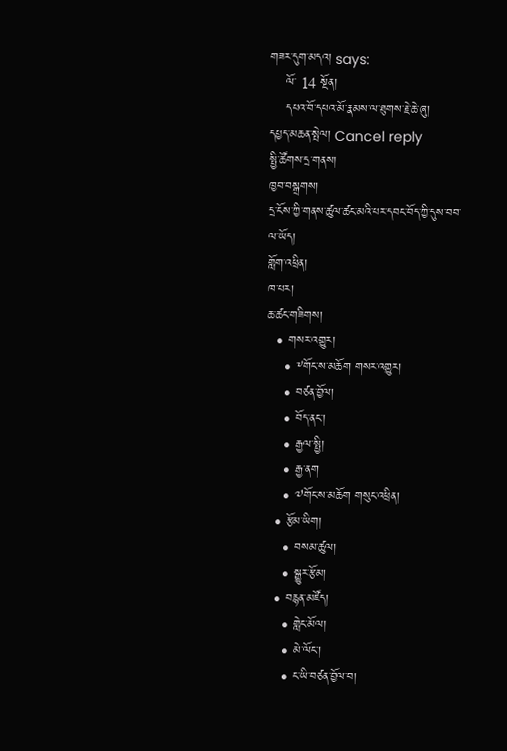གཟར་དུག་མདའ། says:
    ལོ་ 14 སྔོན།
    དཔའ་བོ་དཔའ་མོ་རྣམས་ལ་ཐུགས་རྗེ་ཆེ་ཞུ།
དཔྱད་མཆན་སྤེལ། Cancel reply
སྤྱི་ཚོགས་དྲ་གནས།
ཁྱབ་བསྒྲགས།
དྲ་ངོས་ཀྱི་གནས་ཚུལ་ཚང་མའི་པར་དབང་བོད་ཀྱི་དུས་བབ་ལ་ཡོད།
གློག་འཕྲིན།
ཁ་པར།
ཆ་ཚང་གཟིགས།
  • གསར་འགྱུར།
    • ༸གོང་ས་མཆོག གསར་འགྱུར།
    • བཙན་བྱོལ།
    • བོད་ནང་།
    • རྒྱལ་སྤྱི།
    • རྒྱ་ནག
    • ༧གོང་ས་མཆོག གསུང་འཕྲིན།
  • རྩོམ་ཡིག།
    • བསམ་ཚུལ།
    • སྒྱུར་རྩོམ།
  • བརྙན་མཛོད།
    • གླེང་མོལ།
    • མེ་ལོང་།
    • ང་ཡི་བཙན་བྱོལ་བ།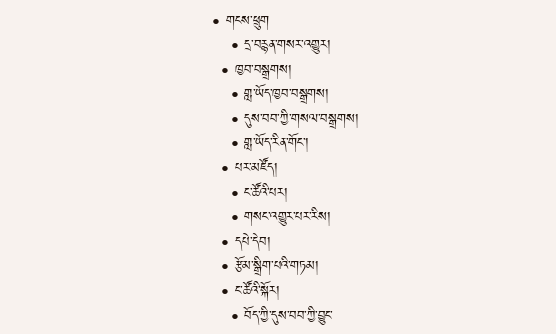• གངས་ཕྲུག
    • དྲ་བརྙན་གསར་འགྱུར།
  • ཁྱབ་བསྒྲགས།
    • གླ་ཡོད་ཁྱབ་བསྒྲགས།
    • དུས་བབ་ཀྱི་གསལ་བསྒྲགས།
    • གླ་ཡོད་རིན་གོང་།
  • པར་མཛོད།
    • ང་ཚོའི་པར།
    • གསང་འགྱུར་པར་རིས།
  • དཔེ་དེབ།
  • རྩོམ་སྒྲིག་པའི་གཏམ།
  • ང་ཚོའི་སྐོར།
    • བོད་ཀྱི་དུས་བབ་ཀྱི་བྱུང་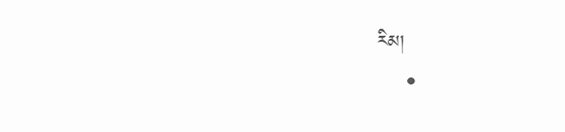རིམ།
    •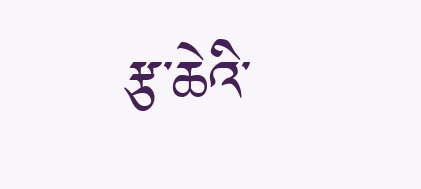རྩ་ཆེའི་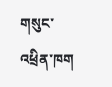གསུང་འཕྲིན་ཁག